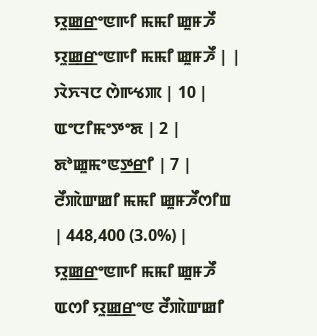ꯌꯨꯀ꯭ꯔꯦꯟꯒꯤ ꯃꯃꯤ ꯀꯨꯝꯍꯩ
ꯌꯨꯀ꯭ꯔꯦꯟꯒꯤ ꯃꯃꯤ ꯀꯨꯝꯍꯩ | |
ꯋꯥꯈꯜꯅ ꯁꯥꯒꯠꯄ | 10 |
ꯑꯦꯅꯤꯃꯦꯇꯦꯗ | 2 |
ꯗꯣꯀꯨꯃꯦꯟꯇ꯭ꯔꯤ | 7 |
ꯂꯩꯄꯥꯛꯀꯤ ꯃꯃꯤ ꯀꯨꯝꯍꯩꯁꯤꯡ | 448,400 (3.0%) |
ꯌꯨꯀ꯭ꯔꯦꯟꯒꯤ ꯃꯃꯤ ꯀꯨꯝꯍꯩ ꯑꯁꯤ ꯌꯨꯀ꯭ꯔꯦꯟ ꯂꯩꯄꯥꯛꯀꯤ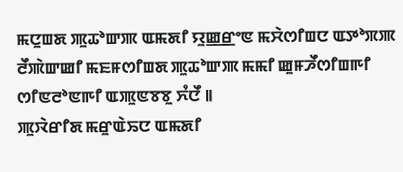ꯃꯅꯨꯡꯗ ꯄꯨꯊꯣꯛꯄ ꯑꯃꯗꯤ ꯌꯨꯀ꯭ꯔꯦꯟ ꯃꯆꯥꯁꯤꯡꯅ ꯑꯇꯣꯞꯄ ꯂꯩꯄꯥꯛꯀꯤ ꯃꯐꯝꯁꯤꯡꯗ ꯄꯨꯊꯣꯛꯄ ꯃꯃꯤ ꯀꯨꯝꯍꯩꯁꯤꯡꯒꯤ ꯁꯤꯟꯂꯣꯟꯒꯤ ꯑꯄꯨꯟꯕꯕꯨ ꯈꯪꯅꯩ ꯫
ꯄꯨꯋꯥꯔꯤꯗ ꯃꯔꯨꯑꯥꯢꯅ ꯑꯃꯗꯤ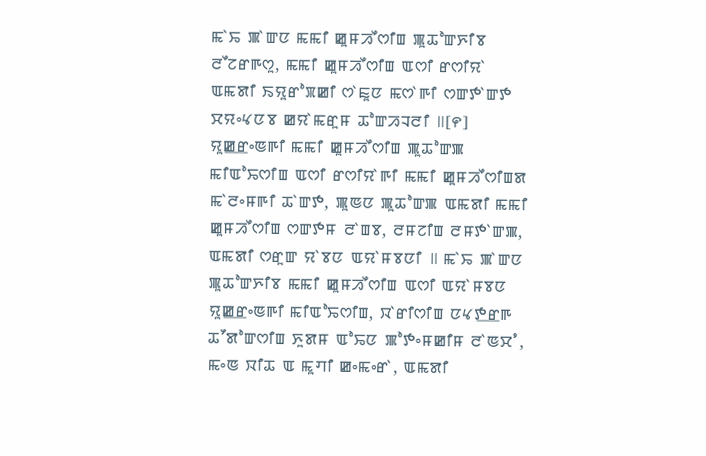ꯃꯥꯢ ꯄꯥꯛꯅ ꯃꯃꯤ ꯀꯨꯝꯍꯩꯁꯤꯡ ꯄꯨꯊꯣꯛꯈꯤꯕ ꯂꯩꯖꯔꯒꯁꯨ, ꯃꯃꯤ ꯀꯨꯝꯍꯩꯁꯤꯡ ꯑꯁꯤ ꯔꯁꯤꯌꯥ ꯑꯃꯗꯤ ꯏꯌꯨꯔꯣꯞꯀꯤ ꯁꯥꯐꯨꯅ ꯃꯁꯥꯒꯤ ꯁꯛꯇꯥꯛꯇ ꯆꯌꯦꯠꯅꯕ ꯀꯌꯥꯃꯔꯨꯝ ꯊꯣꯛꯍꯜꯂꯤ ꯫[꯵]
ꯌꯨꯀ꯭ꯔꯦꯟꯒꯤ ꯃꯃꯤ ꯀꯨꯝꯍꯩꯁꯤꯡ ꯄꯨꯊꯣꯛꯄ ꯃꯤꯑꯣꯢꯁꯤꯡ ꯑꯁꯤ ꯔꯁꯤꯌꯥꯒꯤ ꯃꯃꯤ ꯀꯨꯝꯍꯩꯁꯤꯡꯗ ꯃꯥꯂꯦꯝꯒꯤ ꯊꯥꯛꯇ, ꯄꯨꯟꯅ ꯄꯨꯊꯣꯛꯄ ꯑꯃꯗꯤ ꯃꯃꯤ ꯀꯨꯝꯍꯩꯁꯤꯡ ꯁꯛꯇꯝ ꯂꯥꯡꯕ, ꯂꯝꯖꯤꯡ ꯂꯝꯇꯥꯛꯄ, ꯑꯃꯗꯤ ꯁꯔꯨꯛ ꯌꯥꯕꯅ ꯑꯌꯥꯝꯕꯅꯤ ꯫ ꯃꯥꯢ ꯄꯥꯛꯅ ꯄꯨꯊꯣꯛꯈꯤꯕ ꯃꯃꯤ ꯀꯨꯝꯍꯩꯁꯤꯡ ꯑꯁꯤ ꯑꯌꯥꯝꯕꯅ ꯌꯨꯀ꯭ꯔꯦꯟꯒꯤ ꯃꯤꯑꯣꯢꯁꯤꯡ, ꯋꯥꯔꯤꯁꯤꯡ ꯅꯠꯇ꯭ꯔꯒ ꯊꯧꯗꯣꯛꯁꯤꯡ ꯈꯨꯗꯝ ꯑꯣꯢꯅ ꯄꯣꯇꯦꯝꯀꯤꯝ ꯂꯥꯟꯆꯪ, ꯃꯦꯟ ꯋꯤꯊ ꯑ ꯃꯨꯚꯤ ꯀꯦꯃꯦꯔꯥ, ꯑꯃꯗꯤ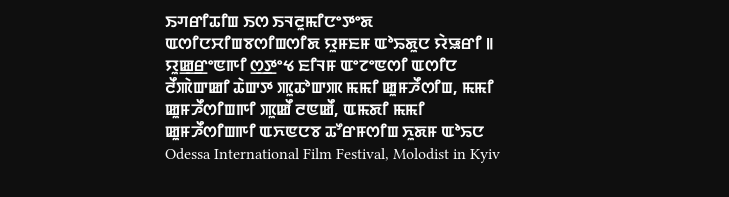ꯏꯚꯔꯤꯊꯤꯡ ꯏꯁ ꯏꯜꯂꯨꯃꯤꯅꯦꯇꯦꯗ ꯑꯁꯤꯅꯆꯤꯡꯕꯁꯤꯡꯁꯤꯗ ꯌꯨꯝꯐꯝ ꯑꯣꯢꯗꯨꯅ ꯌꯥꯎꯔꯤ ꯫
ꯌꯨꯀ꯭ꯔꯦꯟꯒꯤ ꯁ꯭ꯇꯦꯠ ꯐꯤꯜꯝ ꯑꯦꯖꯦꯟꯁꯤ ꯑꯁꯤꯅ ꯂꯩꯄꯥꯛꯀꯤ ꯊꯥꯛꯇ ꯄꯨꯊꯣꯛꯄ ꯃꯃꯤ ꯀꯨꯝꯍꯩꯁꯤꯡ, ꯃꯃꯤ ꯀꯨꯝꯍꯩꯁꯤꯡꯒꯤ ꯄꯨꯀꯩ ꯂꯟꯀꯩ, ꯑꯃꯗꯤ ꯃꯃꯤ ꯀꯨꯝꯍꯩꯁꯤꯡꯒꯤ ꯑꯈꯟꯅꯕ ꯊꯧꯔꯝꯁꯤꯡ ꯈꯨꯗꯝ ꯑꯣꯢꯅ Odessa International Film Festival, Molodist in Kyiv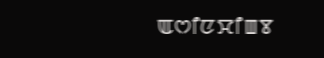ꯑꯁꯤꯅꯆꯤꯡꯕ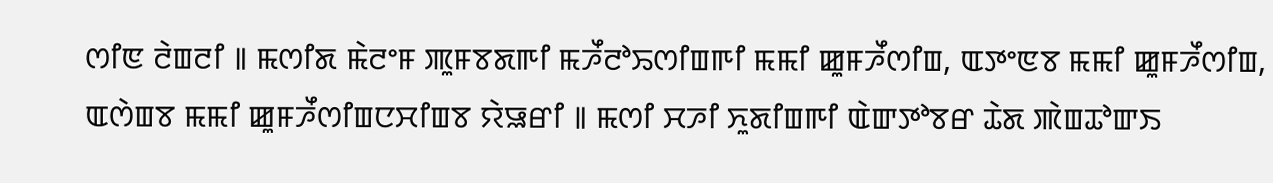ꯁꯤꯟ ꯂꯥꯡꯂꯤ ꯫ ꯃꯁꯤꯗ ꯃꯥꯂꯦꯝ ꯄꯨꯝꯕꯗꯒꯤ ꯃꯍꯩꯂꯣꯢꯁꯤꯡꯒꯤ ꯃꯃꯤ ꯀꯨꯝꯍꯩꯁꯤꯡ, ꯑꯇꯦꯟꯕ ꯃꯃꯤ ꯀꯨꯝꯍꯩꯁꯤꯡ, ꯑꯁꯥꯡꯕ ꯃꯃꯤ ꯀꯨꯝꯍꯩꯁꯤꯡꯅꯆꯤꯡꯕ ꯌꯥꯎꯔꯤ ꯫ ꯃꯁꯤ ꯆꯍꯤ ꯈꯨꯗꯤꯡꯒꯤ ꯑꯥꯛꯇꯣꯕꯔ ꯊꯥꯗ ꯄꯥꯡꯊꯣꯛꯏ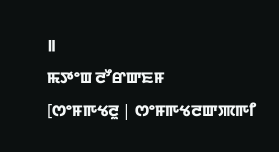꯫
ꯃꯇꯦꯡ ꯂꯧꯔꯛꯐꯝ
[ꯁꯦꯝꯒꯠꯂꯨ | ꯁꯦꯝꯒꯠꯂꯛꯄꯒꯤ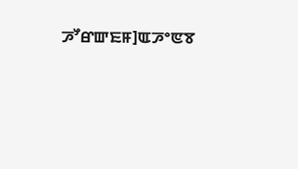ꯍꯧꯔꯛꯐꯝ]ꯑꯍꯦꯟꯕ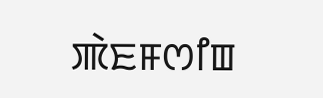ꯄꯥꯐꯝꯁꯤꯡ